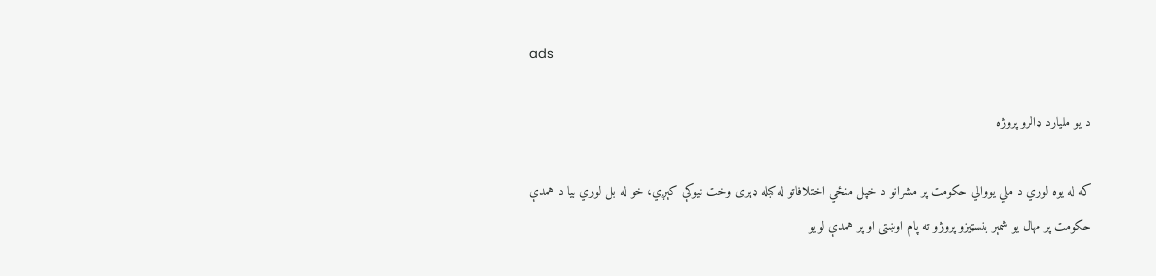ads

د یو ملیارد ډالرو پروژه

که له یوه لوري د ملي یووالي حکومت پر مشرانو د خپل منځي اختلافاتو له کبله ډېری وخت نيوکې کېږي، خو له بل لوري بیا د همدې حکومت پر مهال یو شمېر بنسټيزو پروژو ته پام اوښتی او پر همدې لویو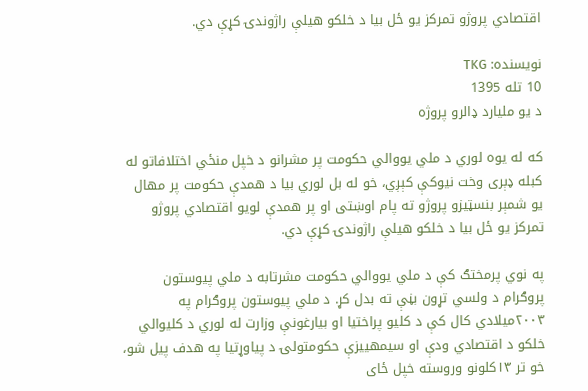اقتصادي پروژو تمرکز یو ځل بیا د خلکو هیلې راژوندۍ کړې دي.

نویسنده: TKG
10 تله 1395
د یو ملیارد ډالرو پروژه

که له یوه لوري د ملي یووالي حکومت پر مشرانو د خپل منځي اختلافاتو له کبله ډېری وخت نيوکې کېږي، خو له بل لوري بیا د همدې حکومت پر مهال یو شمېر بنسټيزو پروژو ته پام اوښتی او پر همدې لویو اقتصادي پروژو تمرکز یو ځل بیا د خلکو هیلې راژوندۍ کړې دي.

په نوي پرمختګ کې د ملي یووالي حکومت مشرتابه د ملي پیوستون پروګرام د ولسي تړون بڼې ته بدل کړ. د ملي پیوستون پروګرام په ۲۰۰۳میلادي کال کې د کلیو پراختیا او بیارغونې وزارت له لوري د کلیوالي خلکو د اقتصادي ودې او سیمهییزې حکومتولۍ د پیاوړتیا په هدف پیل شو، خو تر ۱۳کلونو وروسته خپل ځای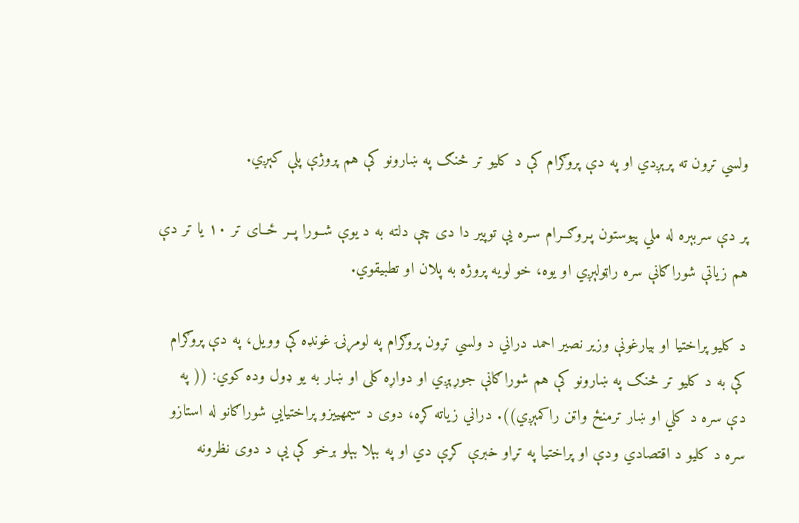ولسي تړون ته پرېږدي او په دې پروګرام کې د کلیو تر څنګ په ښارونو کې هم پروژې پلې کېږي.

پر دې سربېره له ملي پیوستون پـروګــرام سـره یې توپیر دا دی چې دلته به د یوې شــورا پــر ځــای تر ۱۰ یا تر دې هم زیاتې شوراګانې سره راټولېږي او یوه، خو لویه پروژه به پلان او تطبيقوي.

د کلیو پراختیا او بیارغونې وزیر نصیر احمد دراني د ولسي تړون پروګرام په لومړنۍ غونډه کې وویل، په دې پروګرام کې به د کلیو تر څنګ په ښارونو کې هم شوراګانې جوړېږي او دواړه کلی او ښار به یو ډول وده کوي: (( په دې سره د کلي او ښار ترمنځ واټن راکمېږي)). دراني زیاته کړه، دوی د سيمهييزو پراختیايي شوراګانو له استازو سره د کلیو د اقتصادي ودې او پراختیا په تړاو خبرې کړې دي او په بېلا بېلو برخو کې یې د دوی نظرونه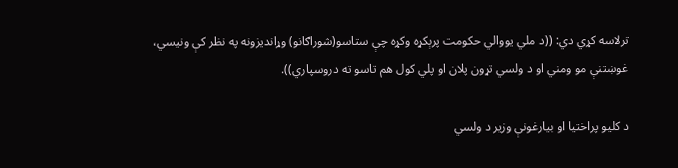ترلاسه کړي دي: ((د ملي یووالي حکومت پرېکړه وکړه چې ستاسو(شوراګانو) وړاندیزونه په نظر کې ونیسي، غوښتنې مو ومني او د ولسي تړون پلان او پلي کول هم تاسو ته دروسپاري)).

د کلیو پراختیا او بیارغونې وزير د ولسي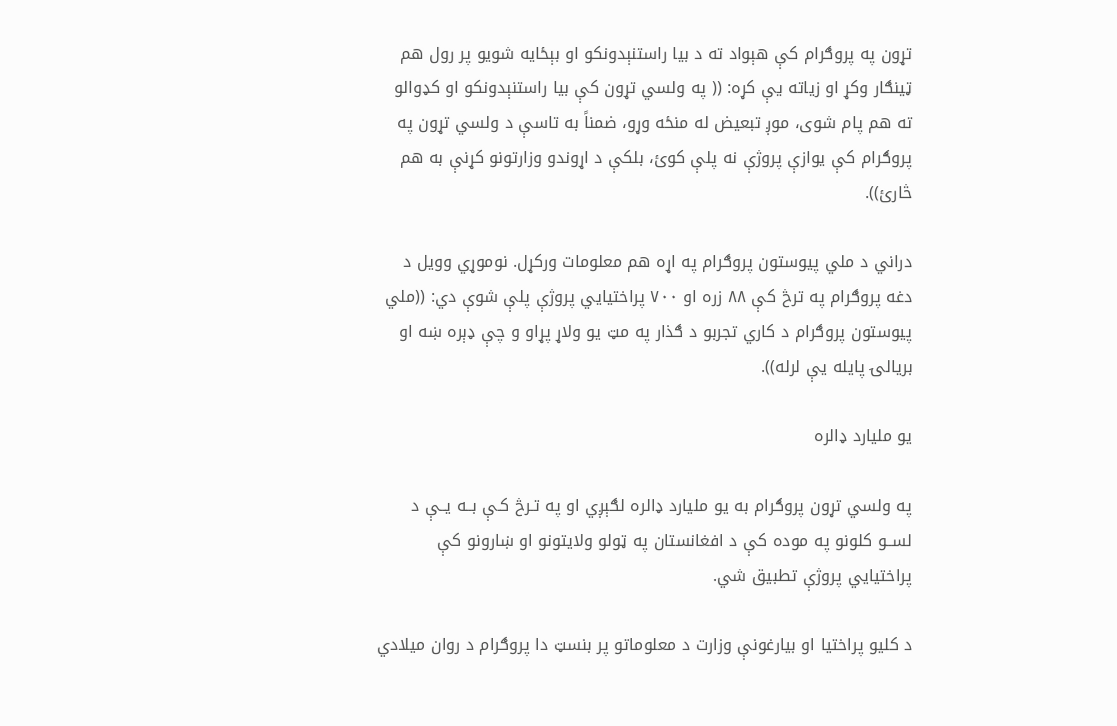تړون په پروګرام کې هېواد ته د بیا راستنېدونکو او بېځایه شویو پر رول هم ټینګار وکړ او زیاته یې کړه: (( په ولسي تړون کې بیا راستنېدونکو او کډوالو ته هم پام شوی، موږ تبعیض له منځه وړو، ضمناً به تاسې د ولسي تړون په پروګرام کې یوازې پروژې نه پلې کوئ، بلکې د اړوندو وزارتونو کړنې به هم څارئ)).

دراني د ملي پیوستون پروګرام په اړه هم معلومات ورکړل. نوموړي وویل د دغه پروګرام په ترڅ کې ۸۸ زره او ۷۰۰ پراختیايي پروژې پلې شوې دي: ((ملي پیوستون پروګرام د کاري تجربو د ګذار په مټ یو ولاړ پړاو و چې ډېره ښه او بریالۍ پايله يې لرله)).

یو ملیارد ډالره

په ولسي تړون پروګرام به یو ملیارد ډالره لګېږي او په تـرڅ کـې بــه یــې د لســو کلونو په موده کې د افغانستان په ټولو ولایتونو او ښارونو کې پراختيايي پروژې تطبیق شي.

د کلیو پراختیا او بیارغونې وزارت د معلوماتو پر بنسټ دا پروګرام د روان میلادي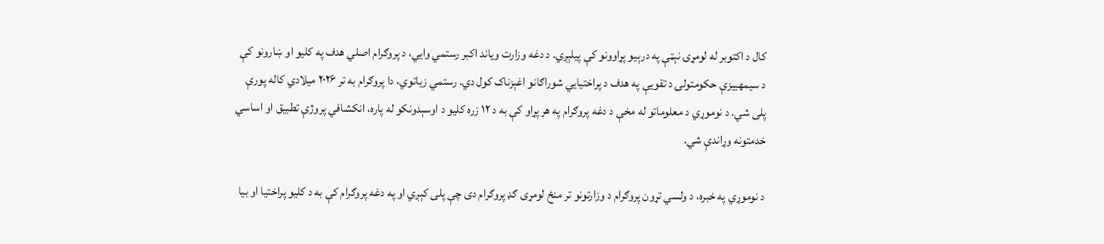کال د اکتوبر له لومړۍ نېټې په درېيو پړاوونو کې پیلېږي. د دغه وزارت ویاند اکبر رستمي وايي، د پروګرام اصلي هدف په کلیو او ښارونو کې د سیمهییزې حکومتولۍ د تقویې په هدف د پراختیایي شوراګانو اغېزناک کول دي. رستمي زیاتوي، دا پروګرام به تر ۲۰۲۶ میلادي کاله پورې پلی شي. د نوموړي د معلوماتو له مخې د دغه پروګرام په هر پړاو کې به د ۱۲ زره کلیو د اوسېدونکو له پاره، انکشافي پروژې تطبیق او اساسي خدمتونه وړاندې شي.

د نوموړي په خبره، د ولسي تړون پروګرام د وزارتونو تر منځ لومړی ګډ پروګرام دی چې پلی کېږي او په دغه پروګرام کې به د کلیو پراختیا او بیا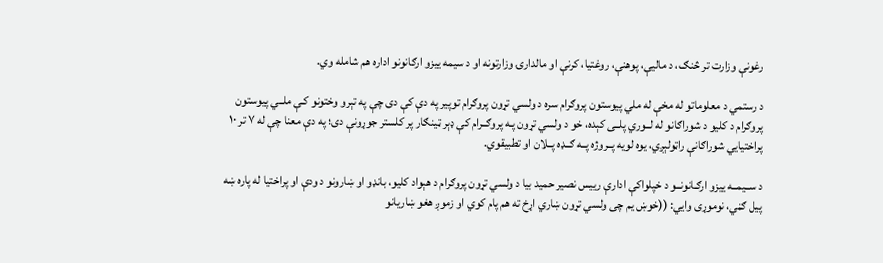رغونې وزارت تر څنګ، د مالیې، پوهنې، روغتیا، کرنې او مالدارۍ وزارتونه او د سيمه ييزو ارګانونو اداره هم شامله وي.

د رستمي د معلوماتو له مخې له ملي پیوستون پروګرام سره د ولسي تړون پروګرام توپیر په دې کې دی چې په تېرو وختونو کـې ملــي پیوستون پروګرام د کلیو د شوراګانو له لــوري پلــی کېده، خو د ولسي تړون پـه پروګــرام کې ډېر ټينګار پر کلستر جوړونې دی؛ په دې معنا چې له ۷ تر ۱۰ پراختیايي شوراګانې راټولېږي، یوه لویه پــروژه پــه ګــډه پــلان او تطبيقوي.

د ســیمــه ییزو ارګـانونــو د خپلواکې ادارې رییس نصیر حمید بیا د ولسي تړون پروګرام د هېواد کلیو، بانډو او ښارونو د ودې او پراختیا له پاره ښه پیل ګڼي، نوموړی وايي: ((خوښ یم چی ولسي تړون ښاري اړخ ته هم پام کوي او زموږ هغو ښاريانو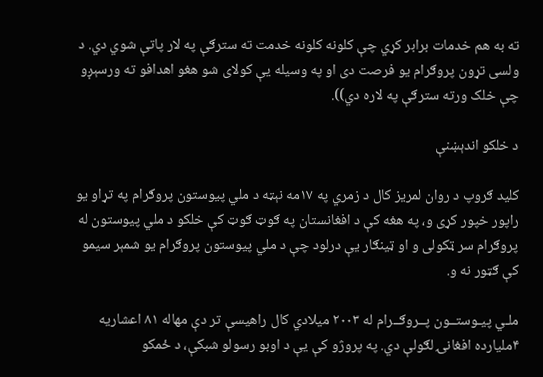ته به هم خدمات برابر کړي چې کلونه کلونه خدمت ته سترګې په لار پاتې شوي دي. د ولسی تړون پروګرام یو فرصت دی او په وسیله یې کولای شو هغو اهدافو ته ورسېږو چې خلک ورته سترګې په لاره دي)).

د خلکو اندېښنې

کلید ګروپ د روان لمریز کال د زمري په ۱۷مه نېټه د ملي پیوستون پروګرام په تړاو یو راپور خپور کړی و، په هغه کې د افغانستان په ګوټ ګوټ کې خلکو د ملي پیوستون له پروګرام سر ټکولی و او ټینګار یې درلود چې د ملي پیوستون پروګرام یو شمېر سيمو کې ګټور نه و.

ملـي پیـوستــون پــروګــرام له ۲۰۰۳ میلادي کال راهیسې تر دې مهاله ۸۱ اعشاريه ۴ملیارده افغانۍ لګولې دي. په پروژو کې یې د اوبو رسولو شبکې، د ځمکو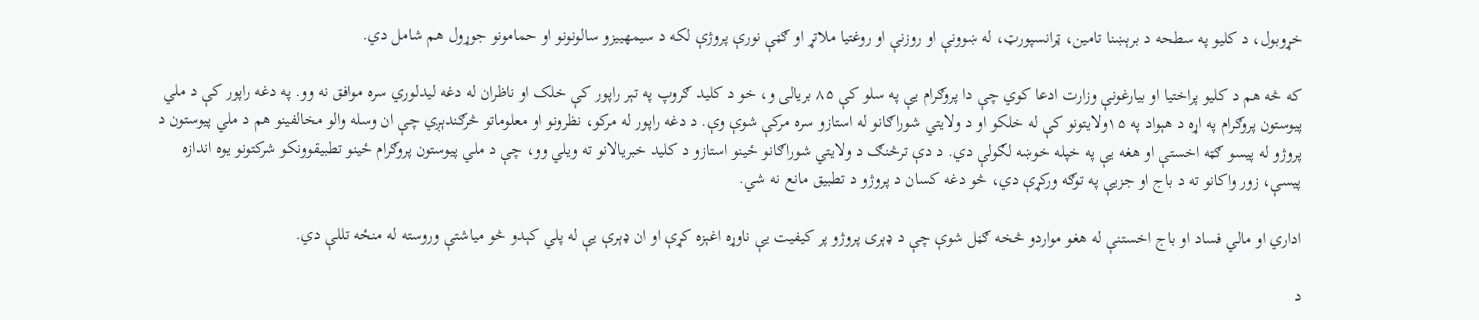خړوبول، د کلیو په سطحه د برېښنا تامین، ټرانسپورټ، له ښوونې او روزنې او روغتیا ملاتړ او ګڼې نورې پروژې لکه د سیمهییزو سالونونو او حمامونو جوړول هم شامل دي.

که څه هم د کلیو پراختیا او بیارغونې وزارت ادعا کوي چې دا پروګرام یې په سلو کې ۸۵ بریالی و، خو د کلید ګروپ په تېر راپور کې خلک او ناظران له دغه لیدلوري سره موافق نه وو. په دغه راپور کې د ملي پیوستون پروګرام په اړه د هېواد په ۱۵ولایتونو کې له خلکو او د ولایتي شوراګانو له استازو سره مرکې شوې وې. د دغه راپور له مرکو، نظرونو او معلوماتو څرګندېږي چې ان وسله والو مخالفينو هم د ملي پیوستون د پروژو له پیسو ګټه اخستې او هغه یې په خپله خوښه لګولې دي. د دې ترڅنګ د ولایتي شوراګانو ځینو استازو د کلید خبریالانو ته ویلي وو، چې د ملي پیوستون پروګرام ځینو تطبیقوونکو شرکتونو یوه اندازه پیسې، زور واکانو ته د باج او جزیې په توګه ورکړې دي، څو دغه کسان د پروژو د تطبیق مانع نه شي.

اداري او مالي فساد او باج اخستنې له هغو مواردو څخه ګڼل شوې چې د ډېری پروژو پر کیفیت یې ناوړه اغېزه کړې او ان ډېرې یې له پلي کېدو څو مياشتې وروسته له منځه تللې دي.

د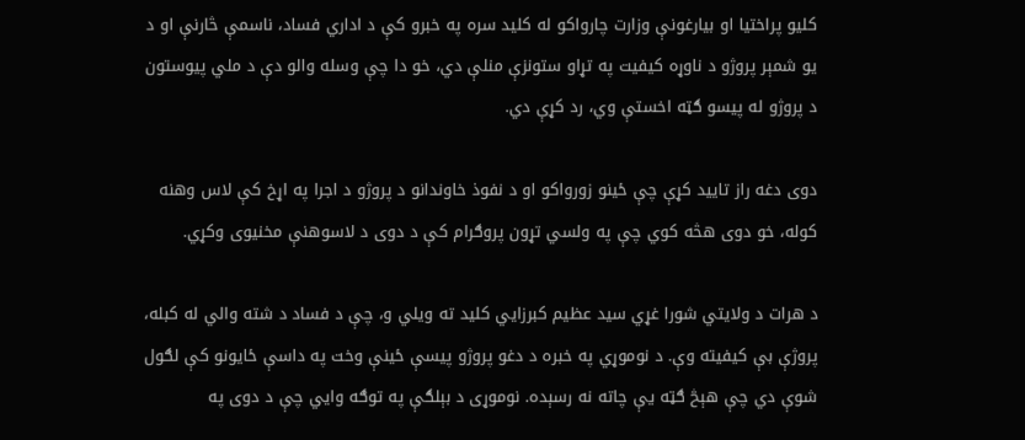کلیو پراختیا او بیارغونې وزارت چارواکو له کلید سره په خبرو کې د اداري فساد، ناسمې څارنې او د یو شمېر پروژو د ناوړه کیفیت په تړاو ستونزې منلې دي، خو دا چې وسله والو دې د ملي پیوستون د پروژو له پیسو ګټه اخستې وي، رد کړې دي.

دوی دغه راز تایید کړې چې ځینو زورواکو او د نفوذ خاوندانو د پروژو د اجرا په اړخ کې لاس وهنه کوله، خو دوی هڅه کوي چې په ولسي تړون پروګرام کې د دوی د لاسوهنې مخنیوی وکړي.

د هرات د ولایتي شورا غړي سید عظیم کبرزايي کلید ته ویلي و، چې د فساد د شته والي له کبله، پروژې بې کیفیته وې. د نوموړي په خبره د دغو پروژو پیسې ځینې وخت په داسې ځایونو کې لګول شوې دي چې هېڅ ګټه یې چاته نه رسېده. نوموړی د بېلګې په توګه وايي چې د دوی په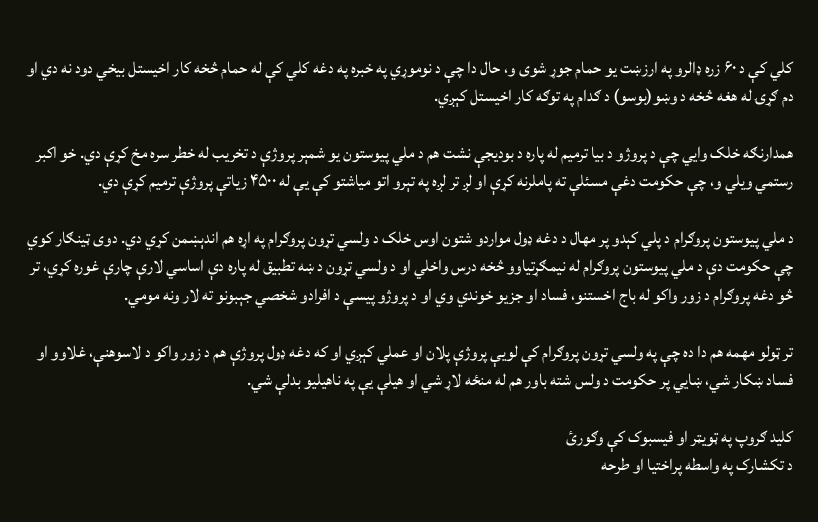کلي کې د ۶۰ زره ډالرو په ارزښت یو حمام جوړ شوی و، حال دا چې د نوموړي په خبره په دغه کلي کې له حمام څخه کار اخيستل بیخي دود نه دي او دم ګړۍ له هغه څخه د وښو(بوسو) د ګدام په توګه کار اخيستل کېږي.

همدارنګه خلک وايي چې د پروژو د بیا ترمیم له پاره د بوديجې نشت هم د ملي پیوستون یو شمېر پروژې د تخریب له خطر سره مخ کړې دي. خو اکبر رستمي ویلي و، چې حکومت دغې مسئلې ته پاملرنه کړې او لږ تر لږه په تېرو اتو میاشتو کې يې له ۴۵۰۰ زیاتې پروژې ترمیم کړې دي.

د ملي پیوستون پروګرام د پلي کېدو پر مهال د دغه ډول مواردو شتون اوس خلک د ولسي تړون پروګرام په اړه هم اندېښمن کړي دي. دوی ټینګار کوي چې حکومت دې د ملي پیوستون پروګرام له نیمګړتیاوو څخه درس واخلي او د ولسي تړون د ښه تطبیق له پاره دې اساسي لارې چارې غوره کړي، تر څو دغه پروګرام د زور واکو له باج اخستنو، فساد او جزیو خوندي وي او د پروژو پیسې د افرادو شخصي جېبونو ته لار ونه مومي.

تر ټولو مهمه هم دا ده چې په ولسي تړون پروګرام کې لویې پروژې پلان او عملي کېږي او که دغه ډول پروژې هم د زور واکو د لاسوهنې، غلاوو او فساد ښکار شي، ښايي پر حکومت د ولس شته باور هم له منځه لاړ شي او هیلې یې په ناهیلیو بدلې شي.

کلید ګروپ په ټویټر او فیسبوک کې وګورئ
د تکشارک په واسطه پراختیا او طرحه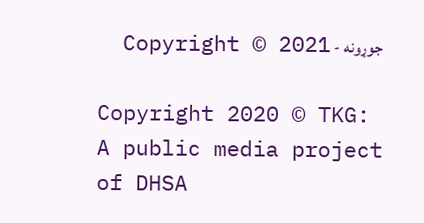جوړونه - Copyright © 2021

Copyright 2020 © TKG: A public media project of DHSA